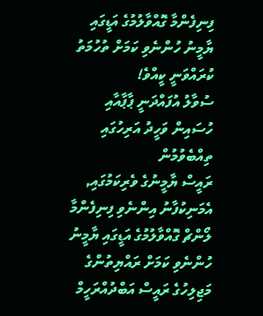ފިނިފެންމާ ގޮއްވާލުމުގެ އަޑީގައި ޔާމީނު ހުންނެވި ކަމަށް ތުހުމަތު ކުރައްވަނީ ކީއްވެ!
ސުވާލު އުފައްދަނީ ޕާޕާއާއި ހުސައިން ވަހީދު އަރިހުގައި ތިއްބެވުމުން
ރައީސް ޔާމީނުގެ ވެރިކަމުގައި, އެމަނިކުފާނު އިންނެވި ފިނިފެންމާ ލޯންޗް ގޮއްވާލުމުގެ އަޑީގައި ޔާމީނު ހުންނެވި ކަމަށް ރައްޔިތުންގެ މަޖިލިހުގެ ރައީސް އަބްދުއްރަހީމް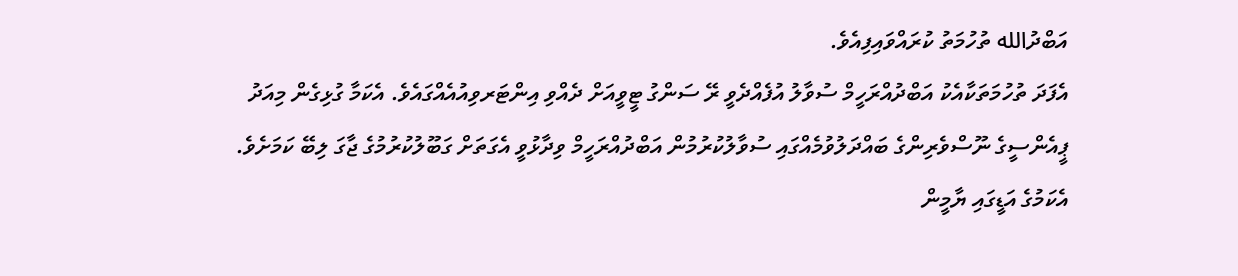އަބްދުالله ތުހުމަތު ކުރައްވައިފިއެވެ.
އެފަދަ ތުހުމަތަކާއެކު އަބްދުއްރަހީމް ސުވާލު އުފެއްދެވީ ރޭ ސަންގު ޓީވީއަށް ދެއްވި އިންޓަރވިއުއެއްގައެވެ. އެކަމާ ގުޅިގެން މިއަދު ޕީއެންސީގެ ނޫސްވެރިންގެ ބައްދަލުވުމެއްގައި ސުވާލުކުރުމުން އަބްދުއްރަހީމް ވިދާޅުވީ އެގަތަށް ގަބޫލުކުރުމުގެ ޖާގަ ލިބޭ ކަމަށެވެ. އެކަމުގެ އަޑީގައި ޔާމީން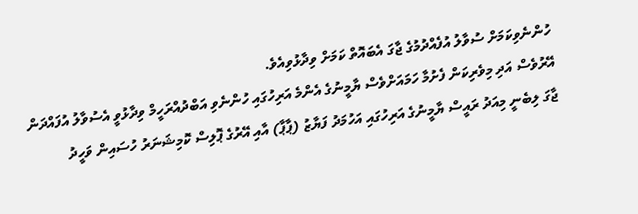ހުންނެވިކަމަށް ސުވާލު އުފެއްދުމުގެ ޖާގަ އެބައޮތް ކަމަށް ވިދާޅުވިއެވެ.
އޭރުވެސް އަދި މިވެރިކަން ފެށުމާ ހަމައަށްވެސް ޔާމީނުގެ އެންމެ އަރިހުގައި ހުންނެވި އަބްދުއްރަހީމް ވިދާޅުވީ އެސުވާލު އުފައްދަން ޖާގަ ލިބެނީ މިއަދު ރައީސް ޔާމީނުގެ އަރިހުގައި އަހުމަދު ފަޔާޒު (ޕާޕާ) އާއި އޭރުގެ ޕޮލިސް ކޮމިޝަނަރު ހުސައިން ވަހީދު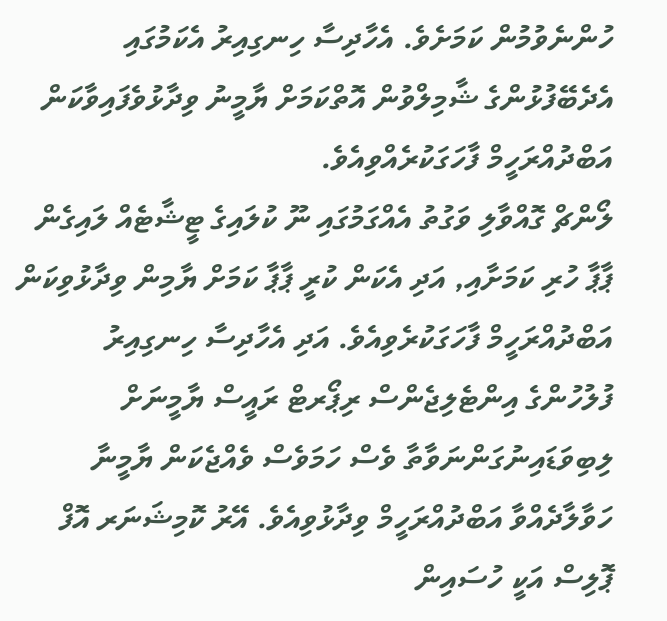ހުންނެވުމުން ކަމަށެވެ. އެހާދިސާ ހިނގިއިރު އެކަމުގައި އެދެބޭފުޅުންގެ ޝާމިލްވުން އޮތްކަމަށް ޔާމީނު ވިދާޅުވެފައިވާކަން އަބްދުއްރަހީމް ފާހަގަކުރެއްވިއެވެ.
ލޯންޗް ގޮއްވާލި ވަގުތު އެއްގަމުގައި ނޫ ކުލައިގެ ޓީޝާޓެއް ލައިގެން ޕާޕާ ހުރި ކަމަށާއި, އަދި އެކަން ކުރީ ޕާޕާ ކަމަށް ޔާމިން ވިދާޅުވިކަން އަބްދުއްރަހީމް ފާހަގަކުރެވިއެވެ. އަދި އެހާދިސާ ހިނގިއިރު ފުލުހުންގެ އިންޓެލިޖެންސް ރިޕޯރޓް ރައީސް ޔާމީނަށް ލިބިވަޑައިނުގަންނަވާތާ ވެސް ހަމަވެސް ވެއްޖެކަން ޔާމީނާ ހަވާލާދެއްވާ އަބްދުއްރަހީމް ވިދާޅުވިއެވެ. އޭރު ކޮމިޝަނަރ އޮފް ޕޮލިސް އަކީ ހުސައިން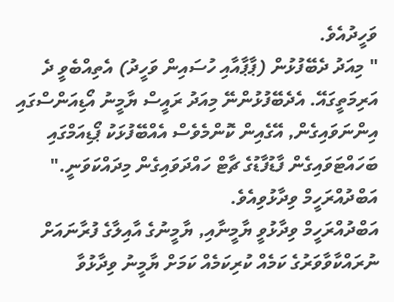ވަހީދުއެވެ.
" މިއަދު ދެބޭފުޅުން (ޕާޕާއާއި ހުސައިން ވަހީދު) އެތިއްބެވީ ދެ އަރިމަތީގައޭ. އެދެބޭފުޅުންނޭ މިއަދު ރައީސް ޔާމީނު އޯޑިއަންސްގައި އިންނަވައިގެން, އޭގެއިން ކޮންމެވެސް އެއްބޭފުޅަކު ޕޯޑިއަމްގައި ބަހައްޓަވައިގެން ފާޑުފާޑުގެ ޗާޓް ހައްދަވައިގެން މިދައްކަވަނީ." އަބްދުއްރަހީމް ވިދާޅުވިއެވެ.
އަބްދުއްރަހީމް ވިދާޅުވީ ޔާމީނާއި, ޔާމީނުގެ އާއިލާގެ ފުރާނައަށް ނުރައްކާވާވަރުގެ ކަމެއް ކުރިކަމެއް ކަމަށް ޔާމީނު ވިދާޅުވާ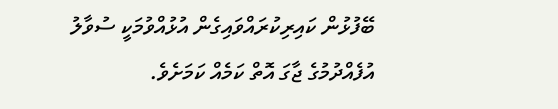ބޭފުޅުން ކައިރިކުރައްވައިގެން އުޅުއްވުމަކީ ސުވާލު އުފެއްދުމުގެ ޖާގަ އޮތް ކަމެއް ކަމަށެވެ.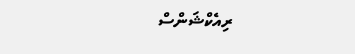ރިއެކްޝަންސް